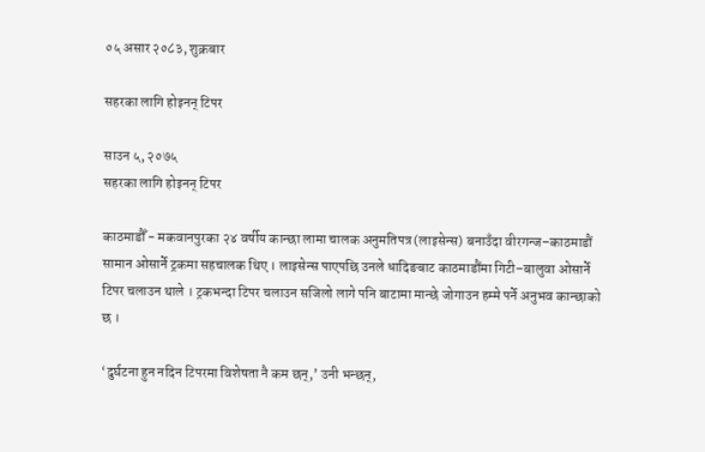०५ असार २०८३, शुक्रबार

सहरका लागि होइनन् टिपर

साउन ५, २०७५
सहरका लागि होइनन् टिपर

काठमाडौँ - मकवानपुरका २४ वर्षीय कान्छा लामा चालक अनुमतिपत्र (लाइसेन्स) बनाउँदा वीरगन्ज–काठमाडौं सामान ओसार्ने ट्रकमा सहचालक थिए । लाइसेन्स पाएपछि उनले धादिङबाट काठमाडौंमा गिटी–बालुवा ओसार्ने टिपर चलाउन थाले । ट्रकभन्दा टिपर चलाउन सजिलो लागे पनि बाटामा मान्छे जोगाउन हम्मे पर्ने अनुभव कान्छाको छ ।

‘दुर्घटना हुन नदिन टिपरमा विशेषता नै कम छन्,’ उनी भन्छन्,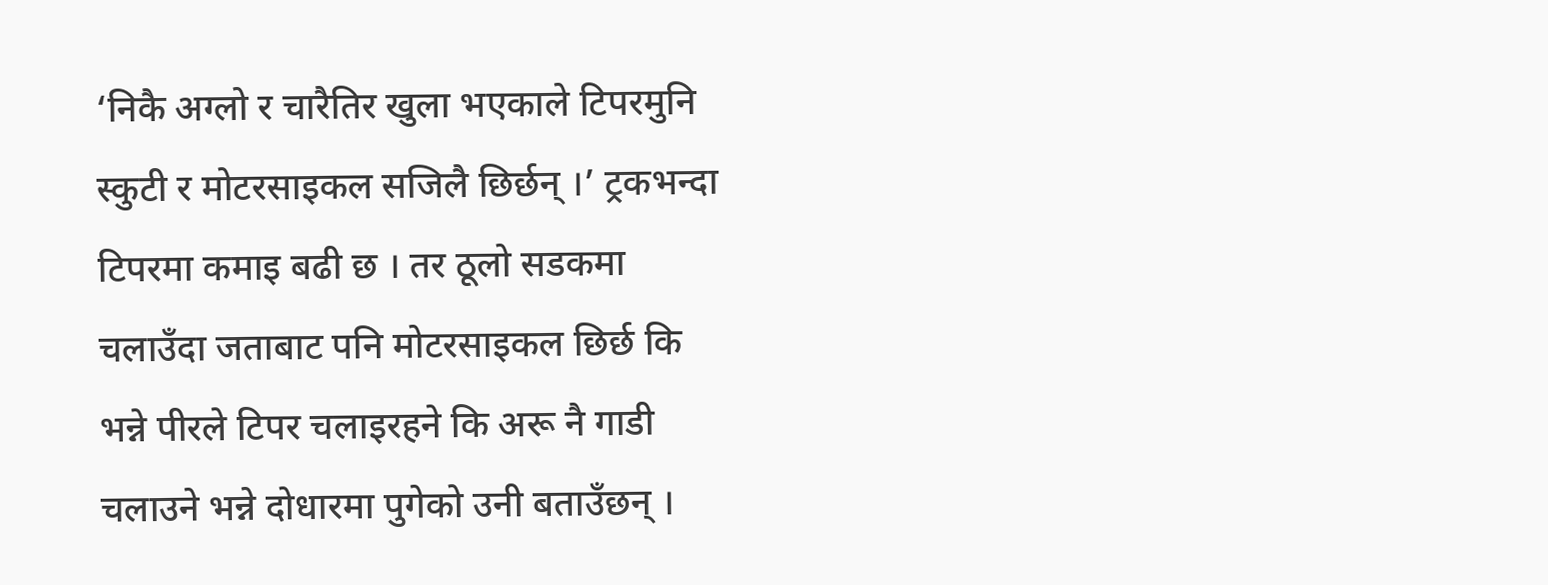‘निकै अग्लो र चारैतिर खुला भएकाले टिपरमुनि स्कुटी र मोटरसाइकल सजिलै छिर्छन् ।’ ट्रकभन्दा टिपरमा कमाइ बढी छ । तर ठूलो सडकमा चलाउँदा जताबाट पनि मोटरसाइकल छिर्छ कि भन्ने पीरले टिपर चलाइरहने कि अरू नै गाडी चलाउने भन्ने दोधारमा पुगेको उनी बताउँछन् ।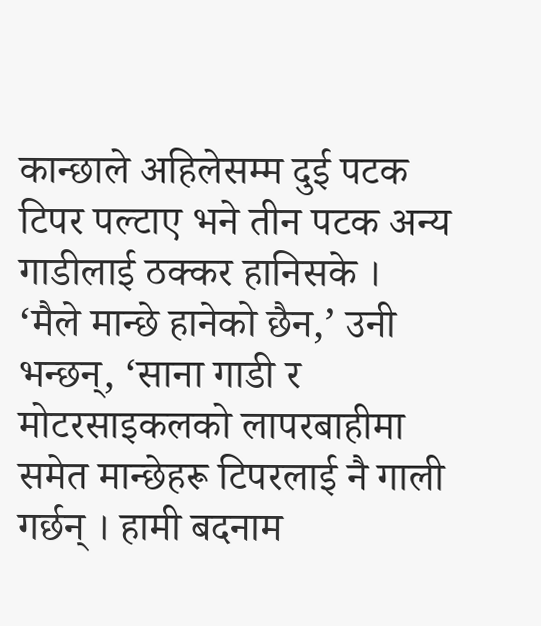कान्छाले अहिलेसम्म दुई पटक टिपर पल्टाए भने तीन पटक अन्य गाडीलाई ठक्कर हानिसके । ‘मैले मान्छे हानेको छैन,’ उनी भन्छन्, ‘साना गाडी र मोटरसाइकलको लापरबाहीमा समेत मान्छेहरू टिपरलाई नै गाली गर्छन् । हामी बदनाम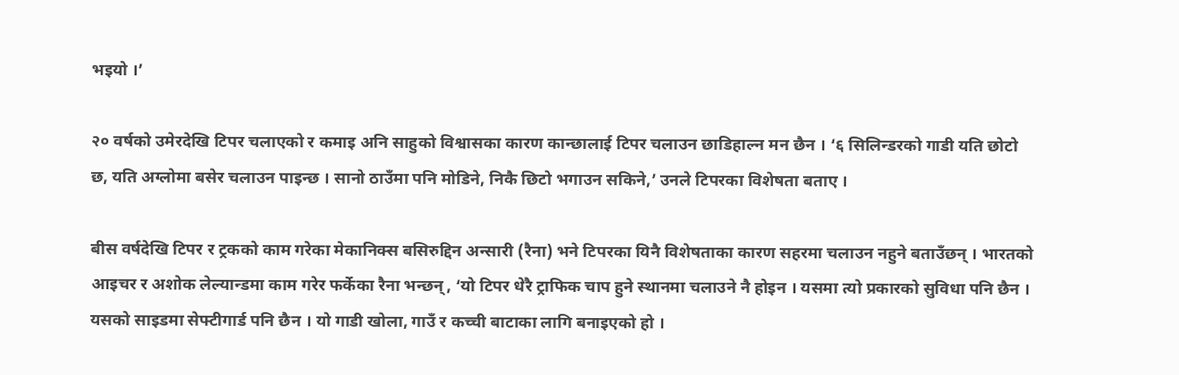भइयो ।’

२० वर्षको उमेरदेखि टिपर चलाएको र कमाइ अनि साहुको विश्वासका कारण कान्छालाई टिपर चलाउन छाडिहाल्न मन छैन । ‘६ सिलिन्डरको गाडी यति छोटो छ, यति अग्लोमा बसेर चलाउन पाइन्छ । सानो ठाउँमा पनि मोडिने, निकै छिटो भगाउन सकिने,’ उनले टिपरका विशेषता बताए ।

बीस वर्षदेखि टिपर र ट्रकको काम गरेका मेकानिक्स बसिरुद्दिन अन्सारी (रैना) भने टिपरका यिनै विशेषताका कारण सहरमा चलाउन नहुने बताउँछन् । भारतको आइचर र अशोक लेल्यान्डमा काम गरेर फर्केका रैना भन्छन्, ‘यो टिपर धेरै ट्राफिक चाप हुने स्थानमा चलाउने नै होइन । यसमा त्यो प्रकारको सुविधा पनि छैन । यसको साइडमा सेफ्टीगार्ड पनि छैन । यो गाडी खोला, गाउँ र कच्ची बाटाका लागि बनाइएको हो ।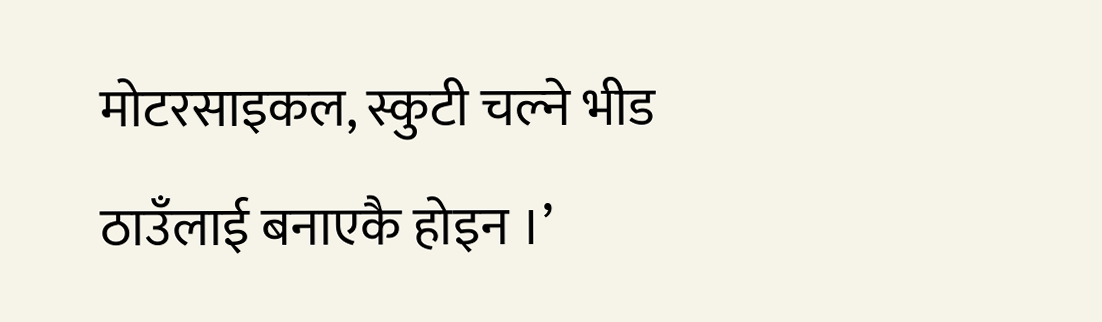मोटरसाइकल, स्कुटी चल्ने भीड ठाउँलाई बनाएकै होइन ।’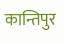कान्तिपुर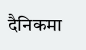दैनिकमा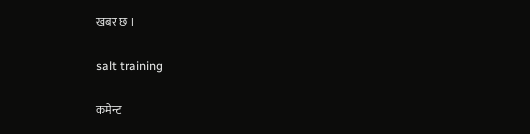खबर छ ।

salt training

कमेन्ट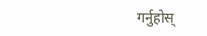गर्नुहोस्